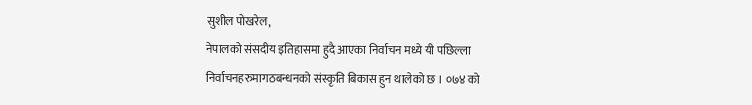सुशील पोखरेल,
नेपालको संसदीय इतिहासमा हुदै आएका निर्वाचन मध्ये यी पछिल्ला निर्वाचनहरुमागठबन्धनको संस्कृति बिकास हुन थालेको छ । ०७४ को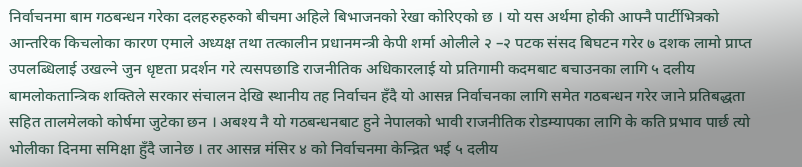निर्वाचनमा बाम गठबन्धन गरेका दलहरुहरुको बीचमा अहिले बिभाजनको रेखा कोरिएको छ । यो यस अर्थमा होकी आफ्नै पार्टीभित्रको आन्तरिक किचलोका कारण एमाले अध्यक्ष तथा तत्कालीन प्रधानमन्त्री केपी शर्मा ओलीले २ –२ पटक संसद बिघटन गरेर ७ दशक लामो प्राप्त उपलब्धिलाई उखल्ने जुन धृष्टता प्रदर्शन गरे त्यसपछाडि राजनीतिक अधिकारलाई यो प्रतिगामी कदमबाट बचाउनका लागि ५ दलीय बामलोकतान्त्रिक शक्तिले सरकार संचालन देखि स्थानीय तह निर्वाचन हँदै यो आसन्न निर्वाचनका लागि समेत गठबन्धन गरेर जाने प्रतिबद्धता सहित तालमेलको कोर्षमा जुटेका छन । अबश्य नै यो गठबन्धनबाट हुने नेपालको भावी राजनीतिक रोडम्यापका लागि के कति प्रभाव पार्छ त्यो भोलीका दिनमा समिक्षा हुँदै जानेछ । तर आसन्न मंसिर ४ को निर्वाचनमा केन्द्रित भई ५ दलीय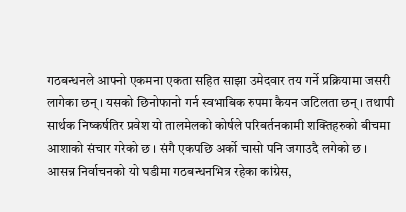गठबन्धनले आफ्नो एकमना एकता सहित साझा उमेदवार तय गर्ने प्रक्रियामा जसरी लागेका छन् । यसको छिनोफानो गर्न स्वभाबिक रुपमा कैयन जटिलता छन् । तथापी सार्थक निष्कर्षतिर प्रवेश यो तालमेलको कोर्षले परिबर्तनकामी शक्तिहरुको बीचमा आशाको संचार गरेको छ । संगै एकपछि अर्को चासो पनि जगाउदै लगेको छ ।
आसन्न निर्वाचनको यो घडीमा गठबन्धनभित्र रहेका कांग्रेस,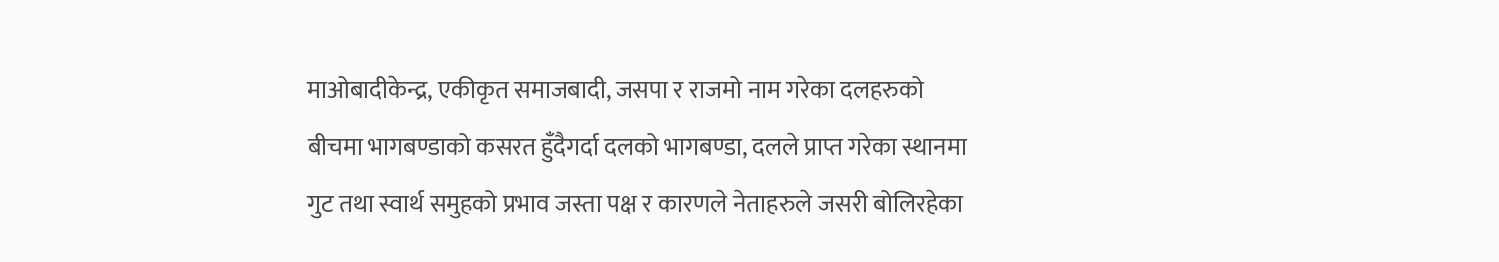माओबादीकेन्द्र, एकीकृत समाजबादी, जसपा र राजमो नाम गरेका दलहरुको बीचमा भागबण्डाको कसरत हुँदैगर्दा दलको भागबण्डा, दलले प्राप्त गरेका स्थानमा गुट तथा स्वार्थ समुहको प्रभाव जस्ता पक्ष र कारणले नेताहरुले जसरी बोलिरहेका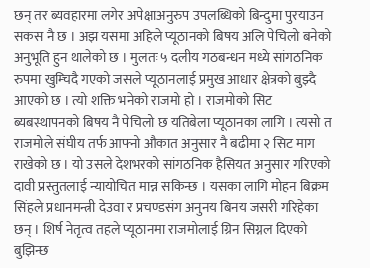छन् तर ब्यवहारमा लगेर अपेक्षाअनुरुप उपलब्धिको बिन्दुमा पुरयाउन सकस नै छ । अझ यसमा अहिले प्यूठानको बिषय अलि पेचिलो बनेको अनुभूति हुन थालेको छ । मुलतः ५ दलीय गठबन्धन मध्ये सांगठनिक रुपमा खुम्चिदै गएको जसले प्यूठानलाई प्रमुख आधार क्षेत्रको बुझ्दै आएको छ । त्यो शक्ति भनेको राजमो हो । राजमोको सिट ब्यबस्थापनको बिषय नै पेचिलो छ यतिबेला प्यूठानका लागि । त्यसो त राजमोले संघीय तर्फ आफ्नो औकात अनुसार नै बढीमा २ सिट माग राखेको छ । यो उसले देशभरको सांगठनिक हैसियत अनुसार गरिएको दावी प्रस्तुतलाई न्यायोचित मान्न सकिन्छ । यसका लागि मोहन बिक्रम सिंहले प्रधानमन्त्री देउवा र प्रचण्डसंग अनुनय बिनय जसरी गरिहेका छन् । शिर्ष नेतृत्व तहले प्यूठानमा राजमोलाई ग्रिन सिग्नल दिएको बुझिन्छ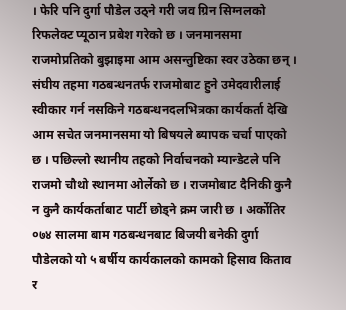। फेरि पनि दुर्गा पौडेल उठ्ने गरी जव ग्रिन सिग्नलको रिफलेक्ट प्यूठान प्रबेश गरेको छ । जनमानसमा राजमोप्रतिको बुझाइमा आम असन्तुष्टिका स्वर उठेका छन् । संघीय तहमा गठबन्धनतर्फ राजमोबाट हुने उमेदवारीलाई स्वीकार गर्न नसकिने गठबन्धनदलभित्रका कार्यकर्ता देखि आम सचेत जनमानसमा यो बिषयले ब्यापक चर्चा पाएको छ । पछिल्लो स्थानीय तहको निर्वाचनको म्यान्डेटले पनि राजमो चौथो स्थानमा ओर्लेको छ । राजमोबाट दैनिकी कुनै न कुनै कार्यकर्ताबाट पार्टी छोड्ने क्रम जारी छ । अर्कोतिर ०७४ सालमा बाम गठबन्धनबाट बिजयी बनेकी दुर्गा पौडेलको यो ५ बर्षीय कार्यकालको कामको हिसाव किताव र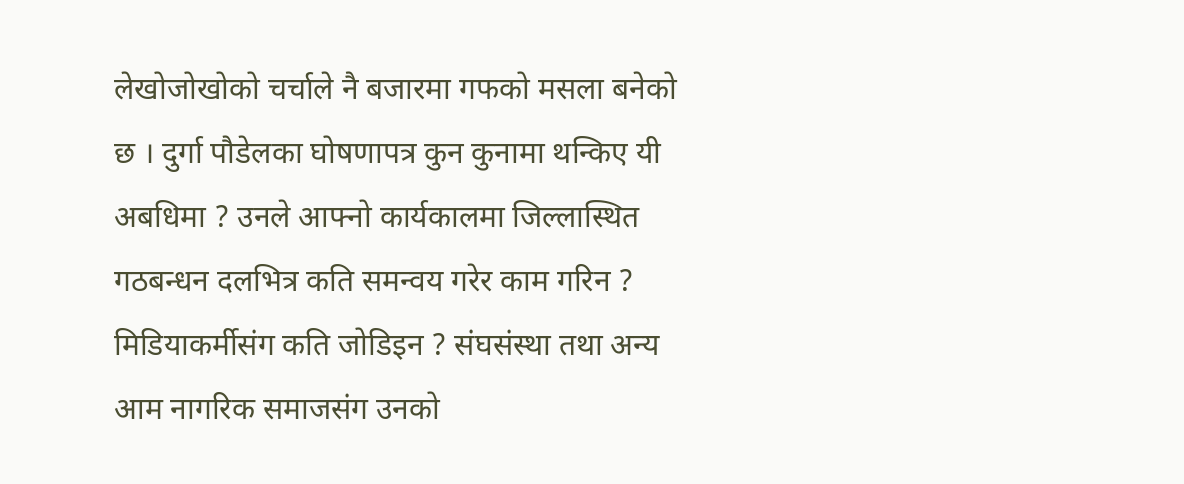लेखोजोखोको चर्चाले नै बजारमा गफको मसला बनेको छ । दुर्गा पौडेलका घोषणापत्र कुन कुनामा थन्किए यी अबधिमा ? उनले आफ्नो कार्यकालमा जिल्लास्थित गठबन्धन दलभित्र कति समन्वय गरेर काम गरिन ? मिडियाकर्मीसंग कति जोडिइन ? संघसंस्था तथा अन्य आम नागरिक समाजसंग उनको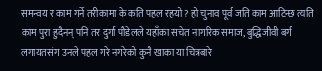समन्वय र काम गर्ने तरीकामा के कति पहल रहयो ? हो चुनाव पूर्व जति काम आटिन्छ त्यति काम पुरा हुदैनन् पनि तर दुर्गा पौडेलले यहाँका सचेत नागरिक समाज, बुद्धिजीवी बर्ग लगायतसंग उनले पहल गरे नगरेको कुनै खाका या चित्रबारे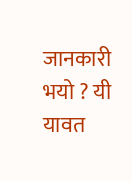जानकारी भयो ? यी यावत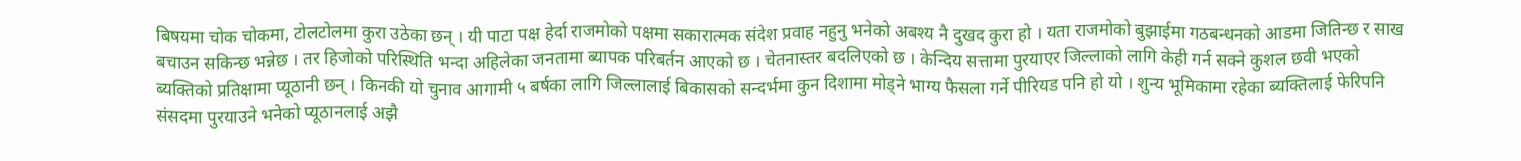बिषयमा चोक चोकमा, टोलटोलमा कुरा उठेका छन् । यी पाटा पक्ष हेर्दा राजमोको पक्षमा सकारात्मक संदेश प्रवाह नहुनु भनेको अबश्य नै दुखद कुरा हो । यता राजमोको बुझाईमा गठबन्धनको आडमा जितिन्छ र साख बचाउन सकिन्छ भन्नेछ । तर हिजोको परिस्थिति भन्दा अहिलेका जनतामा ब्यापक परिबर्तन आएको छ । चेतनास्तर बदलिएको छ । केन्दिय सत्तामा पुरयाएर जिल्लाको लागि केही गर्न सक्ने कुशल छवी भएको ब्यक्तिको प्रतिक्षामा प्यूठानी छन् । किनकी यो चुनाव आगामी ५ बर्षका लागि जिल्लालाई बिकासको सन्दर्भमा कुन दिशामा मोड्ने भाग्य फैसला गर्ने पीरियड पनि हो यो । शुन्य भूमिकामा रहेका ब्यक्तिलाई फेरिपनि संसदमा पुरयाउने भनेको प्यूठानलाई अझै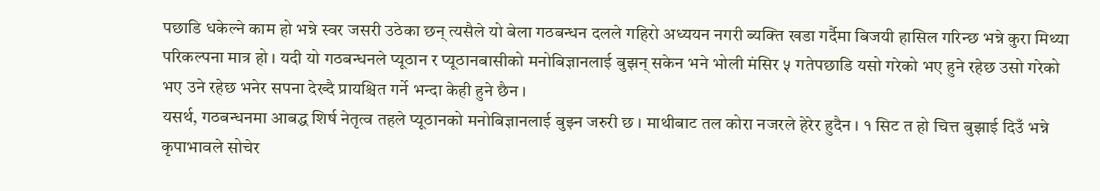पछाडि धकेल्ने काम हो भन्ने स्वर जसरी उठेका छन् त्यसैले यो बेला गठबन्धन दलले गहिरो अध्ययन नगरी ब्यक्ति खडा गर्दैमा बिजयी हासिल गरिन्छ भन्ने कुरा मिथ्या परिकल्पना मात्र हो । यदी यो गठबन्धनले प्यूठान र प्यूठानबासीको मनोबिज्ञानलाई बुझन् सकेन भने भोली मंसिर ५ गतेपछाडि यसो गरेको भए हुने रहेछ उसो गरेको भए उने रहेछ भनेर सपना देख्दै प्रायश्चित गर्ने भन्दा केही हुने छैन ।
यसर्थ, गठबन्धनमा आबद्ध शिर्ष नेतृत्व तहले प्यूठानको मनोबिज्ञानलाई बुझ्न जरुरी छ । माथीबाट तल कोरा नजरले हेरेर हुदैन । १ सिट त हो चित्त बुझाई दिउँ भन्ने कृपाभावले सोचेर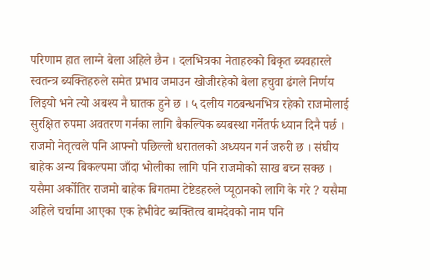परिणाम हात लाग्ने बेला अहिले छैन । दलभित्रका नेताहरुको बिकृत ब्यवहारले स्वतन्त्र ब्यक्तिहरुले समेत प्रभाव जमाउन खोजीरहेको बेला हचुवा ढंगले निर्णय लिइयो भने त्यो अबश्य नै घातक हुने छ । ५ दलीय गठबन्धनभित्र रहेको राजमोलाई सुरक्षित रुपमा अवतरण गर्नका लागि बैकल्पिक ब्यबस्था गर्नेतर्फ ध्यान दिनै पर्छ । राजमो नेतृत्वले पनि आफ्नो पछिल्लो धरातलको अध्ययन गर्न जरुरी छ । संघीय बाहेक अन्य बिकल्पमा जाँदा भोलीका लागि पनि राजमोको साख बच्न सक्छ । यसैमा अर्कोतिर राजमो बाहेक बिगतमा टेष्टेडहरुले प्यूठानको लागि के गरे ? यसैमा अहिले चर्चामा आएका एक हेभीवेट ब्यक्तित्व बामदेवको नाम पनि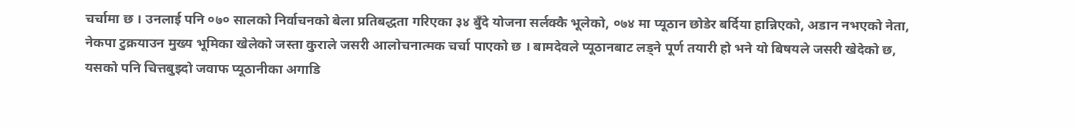चर्चामा छ । उनलाई पनि ०७० सालको निर्वाचनको बेला प्रतिबद्धता गरिएका ३४ बुँदे योजना सर्लक्कै भूलेको, ०७४ मा प्यूठान छोडेर बर्दिया हान्निएको, अडान नभएको नेता, नेकपा टुक्रयाउन मुख्य भूमिका खेलेको जस्ता कुराले जसरी आलोचनात्मक चर्चा पाएको छ । बामदेवले प्यूठानबाट लड्ने पूर्ण तयारी हो भने यो बिषयले जसरी खेदेको छ, यसको पनि चित्तबुझ्दो जवाफ प्यूठानीका अगाडि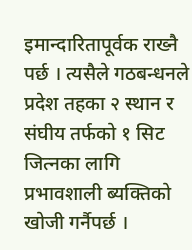इमान्दारितापूर्वक राख्नै पर्छ । त्यसैले गठबन्धनले प्रदेश तहका २ स्थान र संघीय तर्फको १ सिट जित्नका लागि प्रभावशाली ब्यक्तिको खोजी गर्नैपर्छ ।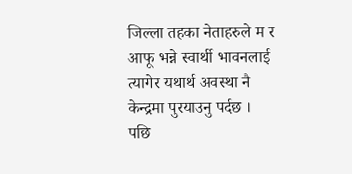जिल्ला तहका नेताहरुले म र आफू भन्ने स्वार्थी भावनलाई त्यागेर यथार्थ अवस्था नै केन्द्रमा पुरयाउनु पर्दछ । पछि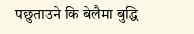पछुताउने कि बेलैमा बुद्धि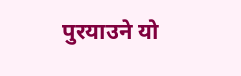पुरयाउने यो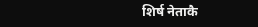शिर्ष नेताकै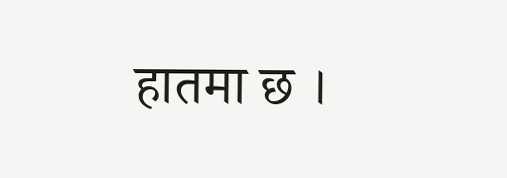हातमा छ ।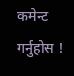कमेन्ट गर्नुहोस !